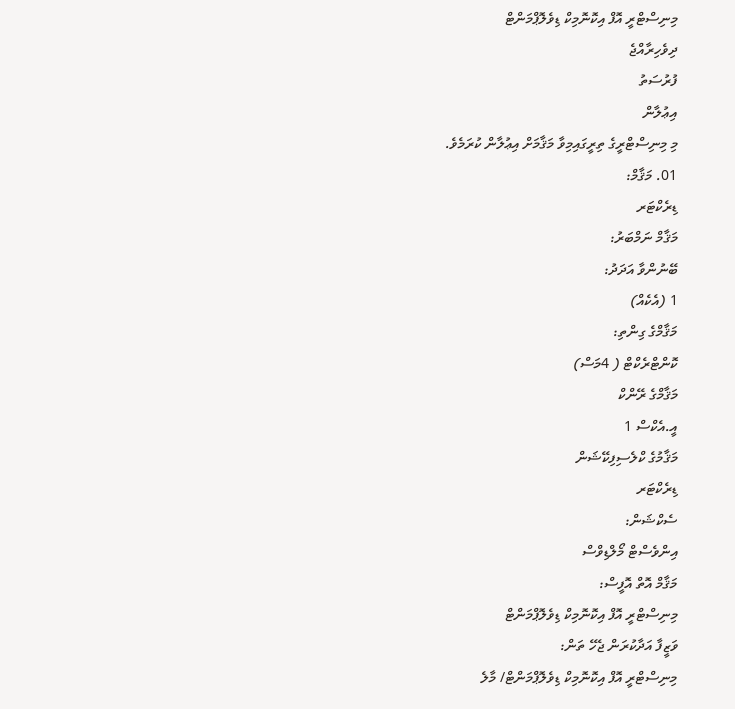މިނިސްޓްރީ އޮފް އިކޮނޮމިކް ޑިވެލޮޕްމަންޓް
ދިވެހިރާއްޖެ
ފުރުސަތު
އިޢުލާން
މި މިނިސްޓްރީގެ ތިރީގައިމިވާ މަޤާމަށް އިޢުލާން ކުރަމެވެ.
01. މަޤާމް:
ޑިރެކްޓަރ
މަޤާމް ނަމްބަރު:
ބޭނުންވާ އަދަދު:
1 (އެކެއް)
މަޤާމްގެ ގިންތި:
ކޮންޓްރެކްޓް ( 4މަސް)
މަޤާމްގެ ރޭންކް
އީ.އެކްސް 1
މަޤާމުގެ ކްލެސިފިކޭޝަން
ޑިރެކްޓަރ
ސެކްޝަން:
އިންވެސްޓް މޯލްޑިވްސް
މަޤާމް އޮތް އޮފީސް:
މިނިސްޓްރީ އޮފް އިކޮނޮމިކް ޑިވެލޮޕްމަންޓް
ވަޒީފާ އަދާކުރަން ޖެހޭ ތަން:
މިނިސްޓްރީ އޮފް އިކޮނޮމިކް ޑިވެލޮޕްމަންޓް/ މާލެ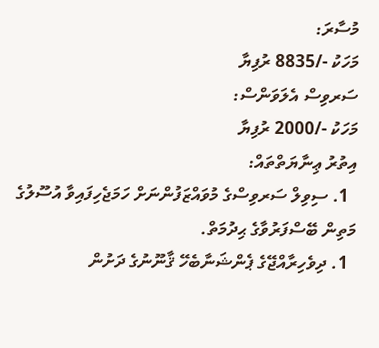މުސާރަ:
މަހަކު -/8835 ރުފިޔާ
ސަރވިސް އެލަވަންސް:
މަހަކު -/2000 ރުފިޔާ
އިތުރު ޢިނާޔަތްތައް:
  1. ސިވިލް ސަރވިސްގެ މުވައްޒަފުންނަށް ހަމަޖެހިފައިވާ އުސޫލުގެ މަތިން ބޭސްފަރުވާގެ ޙިދުމަތް.
  1. ދިވެހިރާއްޖޭގެ ޕެންޝަނާބެހޭ ޤާނޫނުގެ ދަށުން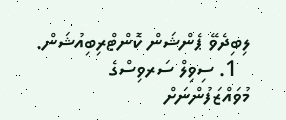ލިބިދެވޭ ޕެންޝަން ކޮންޓްރިބިއުޝަން.
  1. ސިވިލް ސަރވިސްގެ މުވައްޒަފުންނަށް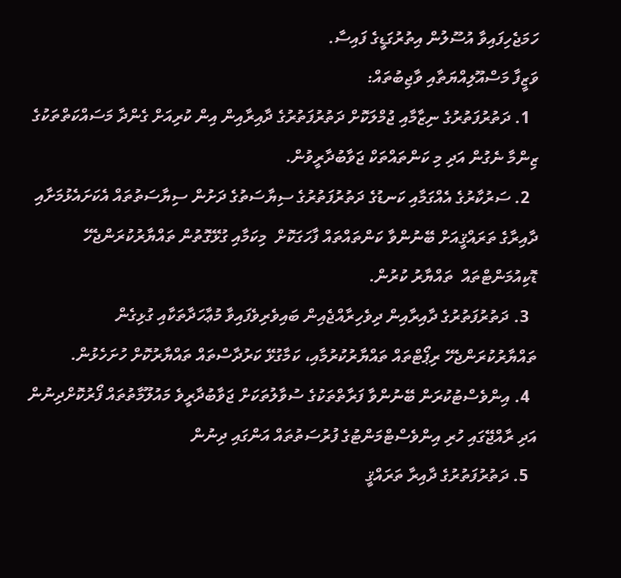ހަމަޖެހިފައިވާ އުސޫލުން އިތުރުގަޑީގެ ފައިސާ.
ވަޒީފާ މަސްއޫލިއްޔަތާއި ވާޖިބުތައް:
  1. ދަތުރުފަތުރުގެ ނިޒާމާއި ޖުމްލަކޮށް ދަތުރުފަތުރުގެ ދާއިރާއިން އިން ކުރިއަށް ގެންދާ މަސައްކަތްތަކުގެ ޒިންމާ ނެގުން އަދި މި ކަންތައްތަކް ޖަވާބުދާރީވުން.
  2. ސަރުކާރުގެ އެއްގަމާއި ކަނޑުގެ ދަތުރުފަތުރުގެ ސިޔާސަތުގެ ދަށުން ސިޔާސަތުތައް އެކަށައެޅުމަށާއި ދާއިރާގެ ތަރައްޤީއަށް ބޭނުންވާ ކަންތައްތައް ފާހަގަކޮށް  މިކަމާއި ގުޅޭގޮތުން ތައްޔާރުކުރަންޖެހޭ ޑޮކިއުމަންޓްތައް  ތައްޔާރު ކުރުން.
  3. ދަތުރުފަތުރުގެ ދާއިރާއިން ދިވެހިރާއްޖެއިން ބައިވެރިވެފައިވާ މުޢާހަދާތަކާއި ގުޅިގެން ތައްޔާރުކުރަންޖެހޭ ރިޕޯޓްތައް ތައްޔާރުކުރުމާއި، ކަމާގުޅޭ ކަރުދާސްތައް ތައްޔާރުކޮށް ހުށަހެޅުން.
  4. އިންވެސްޓުކުރަން ބޭނުންވާ ފަރާތްތަކުގެ ސުވާލުތަކަށް ޖަވާބުދާރީވެ މައުލޫމާތުތައް ފޯރުކޮށްދިނުން އަދި ރާއްޖޭގައި ހުރި އިންވެސްޓްމަންޓުގެ ފުރުސަތުތައް އަންގައި ދިނުން
  5. ދަތުރުފަތުރުގެ ދާއިރާ ތަރައްޤީ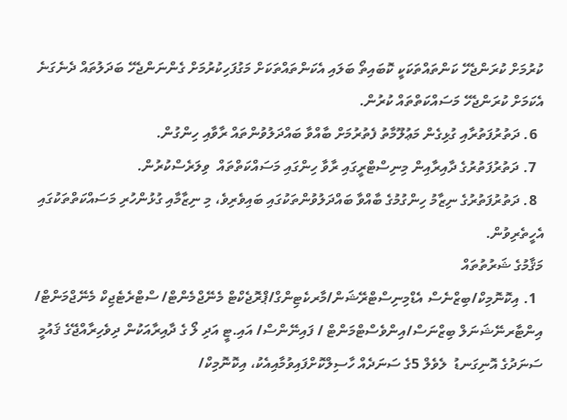ކުރުމަށް ކުރަންޖެހޭ ކަންތައްތަކަކީ ކޮބައިތޯ ބަލައި އެކަންތައްތަކަށް މަގުފަހިކުރުމަށް ގެންނަންޖެހޭ ބަދަލުތައް ދެނެގަނެ އެކަމަށް ކުރަންޖެހޭ މަސައްކަތްތައް ކުރުން.
  6. ދަތުރުފަތުރާއި ގުޅިގެން މަޢުލޫމާތު ފެތުރުމަށް ބާއްވާ ބައްދަލުވުންތައް ރާވާއި ހިންގުން.
  7. ދަތުރުފަތުރުގެ ދާއިރާއިން މިނިސްޓްރީގައި ރާވާ ހިންގައި މަސައްކަތްތައް  ވިލަރެސްކުރުން.
  8. ދަތުރުފަތުރުގެ ނިޒާމު ހިންގުމުގެ ބާއްވާ ބައްދަލުވުންތަކުގައި ބައިވެރިވެ، މި ނިޒާމާއި ގުޅުންހުރި މަސައްކަތްތަކުގައި އެހީތެރިވުން.
މަޤާމުގެ ޝަރުތުތައް
  1. އިކޮނޮމިކް/ބިޒްނެސް އެޑްމިނިސްޓްރޭޝަން/މާރކެޓިންގް/ޕްރޮޖެކްޓް މެނޭޖްމެންޓް/ ސްޓްރެޓެޖިކް މެނޭޖްމަންޓް/ އިންޓާރނޭޝަނަލް ބިޒްނަސް/އިންވެސްޓްމަންޓް / ފައިނޭންސް/ އައި.ޓީ އަދި ލޯ ގެ ދާއިރާއަކުން ދިވެހިރާއްޖޭގެ ޤައުމީ ސަނަދުގެ އޮނިގަނޑު  ލެވެލް 5ގެ ސަނަދެއް ހާސިލްކޮށްފައިވުމާއިއެކު، އިކޮނޮމިކް/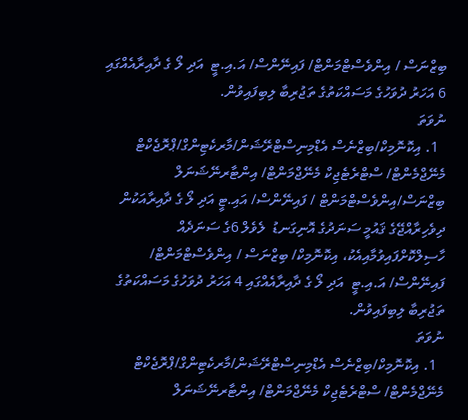ބިޒްނަސް / އިންވެސްޓްމަންޓް/ ފައިނޭންސް/ އަ.އި.ޓީ  އަދި ލޯ ގެ ދާއިރާއެއްގައި 6 އަހަރު ދުވަހުގެ މަސައްކަތުގެ ތަޖުރިބާ ލިބިފައިވުން.
ނުވަތަ
  1. އިކޮނޮމިކް/ބިޒްނެސް އެޑްމިނިސްޓްރޭޝަން/މާރކެޓިންގް/ޕްރޮޖެކްޓް މެނޭޖްމެންޓް/ ސްޓްރެޓެޖިކް މެނޭޖްމަންޓް/ އިންޓާރނޭޝަނަލް ބިޒްނަސް/އިންވެސްޓްމަންޓް / ފައިނޭންސް/ އައި.ޓީ އަދި ލޯ ގެ ދާއިރާއަކުން ދިވެހިރާއްޖޭގެ ޤައުމީ ސަނަދުގެ އޮނިގަނޑު  ލެވެލް 6ގެ ސަނަދެއް ހާސިލްކޮށްފައިވުމާއިއެކު، އިކޮނޮމިކް/ ބިޒްނަސް / އިންވެސްޓްމަންޓް/ ފައިނޭންސް/ އަ.އި.ޓީ  އަދި ލޯ ގެ ދާއިރާއެއްގައި 4 އަހަރު ދުވަހުގެ މަސައްކަތުގެ ތަޖުރިބާ ލިބިފައިވުން.
ނުވަތަ
  1. އިކޮނޮމިކް/ބިޒްނެސް އެޑްމިނިސްޓްރޭޝަން/މާރކެޓިންގް/ޕްރޮޖެކްޓް މެނޭޖްމެންޓް/ ސްޓްރެޓެޖިކް މެނޭޖްމަންޓް/ އިންޓާރނޭޝަނަލް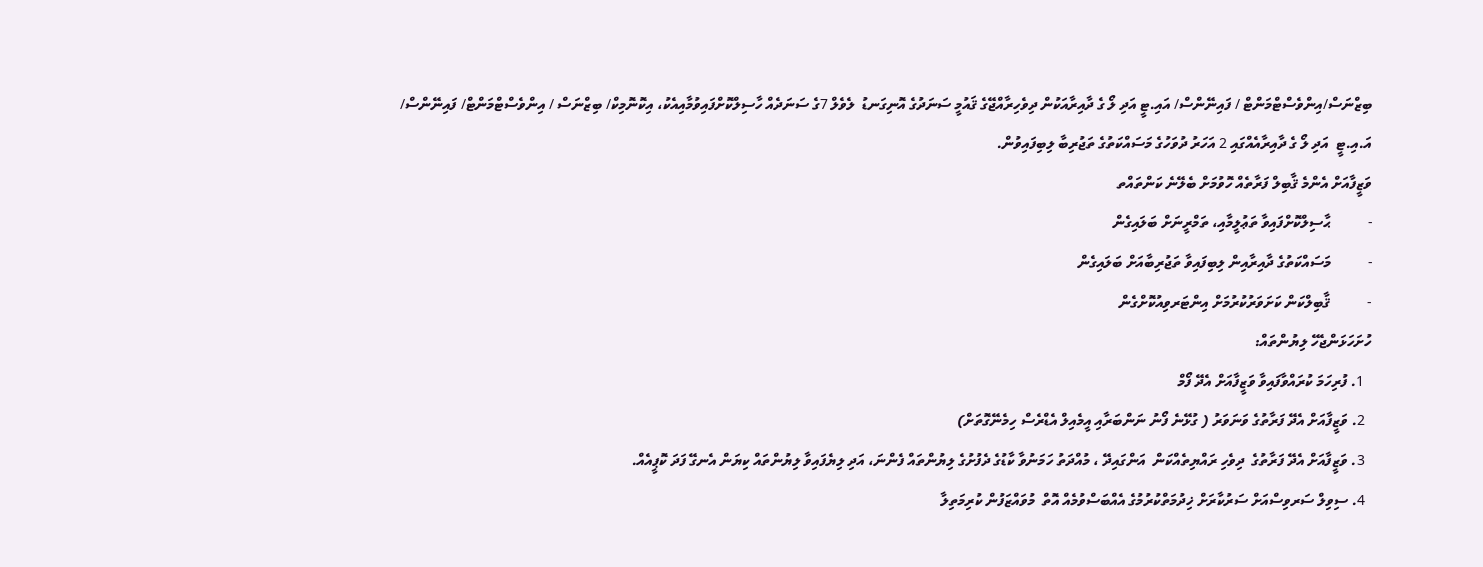ބިޒްނަސް/އިންވެސްޓްމަންޓް / ފައިނޭންސް/ އައި.ޓީ އަދި ލޯ ގެ ދާއިރާއަކުން ދިވެހިރާއްޖޭގެ ޤައުމީ ސަނަދުގެ އޮނިގަނޑު  ލެވެލް 7ގެ ސަނަދެއް ހާސިލްކޮށްފައިވުމާއިއެކު، އިކޮނޮމިކް/ ބިޒްނަސް / އިންވެސްޓްމަންޓް/ ފައިނޭންސް/ އަ.އި.ޓީ  އަދި ލޯ ގެ ދާއިރާއެއްގައި 2 އަހަރު ދުވަހުގެ މަސައްކަތުގެ ތަޖުރިބާ ލިބިފައިވުން.
ވަޒީފާއަށް އެންމެ ޤާބިލް ފަރާތެއް ހޮވުމަށް ބެލޭނެ ކަންތައްތ
-          ޙާސިލްކޮށްފައިވާ ތަޢުލީމާއި، ތަމްރީނަށް ބަލައިގެން
-          މަސައްކަތުގެ ދާއިރާއިން ލިބިފައިވާ ތަޖުރިބާއަށް ބަލައިގެން
-          ޤާބިލްކަން ކަށަވަރުކުރުމަށް އިންޓަރވިއުކޮށްގެން
ހުށަހަޅަންޖެހޭ ލިޔުންތައް:
  1. ފުރިހަމަ ކުރައްވާފައިވާ ވަޒީފާއަށް އެދޭ ފޯމް
  2. ވަޒީފާއަށް އެދޭ ފަރާތުގެ ވަނަވަރު ( ގުޅޭނެ ފޯނު ނަންބަރާއި އީމެއިލް އެޑްރެސް ހިމެނޭގޮތަށް)
  3. ވަޒީފާއަށް އެދޭ ފަރާތުގެ  ދިވެހި ރައްޔިތެއްކަން  އަންގައިދޭ ، މުއްދަތު ހަމަނުވާ ކާޑުގެ ދެފުށުގެ ލިޔުންތައް ފެންނަ، އަދި ލިޔެފައިވާ ލިޔުންތައް ކިޔަން އެނގޭ ފަދަ ކޮޕީއެއް.
  4. ސިވިލް ސަރވިސްއަށް ސަރުކާރަށް ޚިދުމަތްކުރުމުގެ އެއްބަސްވުމެއް އޮތް  މުވައްޒަފުން ކުރިމަތިލާ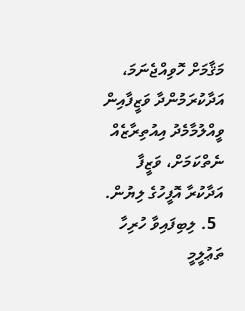މަޤާމަށް ހޮވިއްޖެނަމަ، އަދާކުރަމުންދާ ވަޒީފާއިން ވީއްލުމާމެދު އިއުތިރާޒެއް ނެތްކަމަށް، ވަޒީފާ އަދާކުރާ އޮފީހުގެ ލިޔުން.
  5. ލިބިފައިވާ ހުރިހާ ތަޢުލީމީ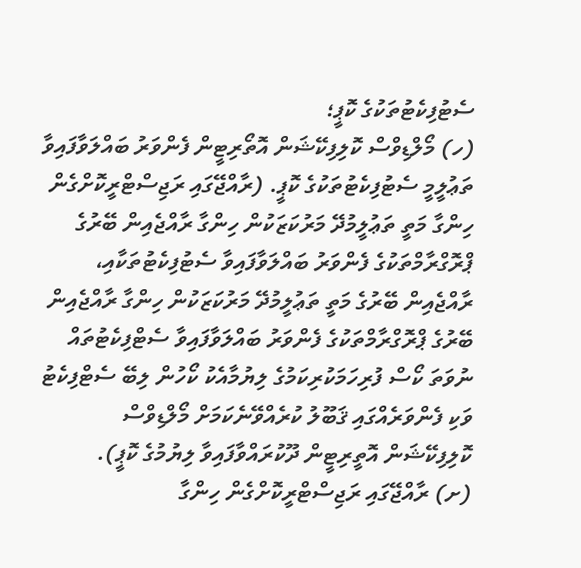ސެޓުފިކެޓުތަކުގެ ކޮޕީ؛
(ހ) މޯލްޑިވްސް ކޮލިފިކޭޝަން އޮތޯރިޓީން ފެންވަރު ބައްލަވާފައިވާ ތަޢުލީމީ ސެޓުފިކެޓުތަކުގެ ކޮޕީ. (ރާއްޖޭގައި ރަޖިސްޓްރީކޮށްގެން ހިންގާ މަތީ ތަޢުލީމުދޭ މަރުކަޒަކުން ހިންގާ ރާއްޖެއިން ބޭރުގެ ޕްރޮގްރާމްތަކުގެ ފެންވަރު ބައްލަވާފައިވާ ސެޓުފިކެޓުތަކާއި، ރާއްޖެއިން ބޭރުގެ މަތީ ތަޢުލީމުދޭ މަރުކަޒަކުން ހިންގާ ރާއްޖެއިން ބޭރުގެ ޕްރޮގްރާމްތަކުގެ ފެންވަރު ބައްލަވާފައިވާ ސެޓްފިކެޓުތައް ނުވަތަ ކޯސް ފުރިހަމަކުރިކަމުގެ ލިޔުމާއެކު ކޯހުން ލިބޭ ސެޓްފިކެޓު ވަކި ފެންވަރެއްގައި ޤަބޫލު ކުރެއްވޭނެކަމަށް މޯލްޑިވްސް ކޮލިފިކޭޝަން އޮތީރިޓީން ދޫކުރައްވާފައިވާ ލިޔުމުގެ ކޮޕީ).
(ށ) ރާއްޖޭގައި ރަޖިސްޓްރީކޮށްގެން ހިންގާ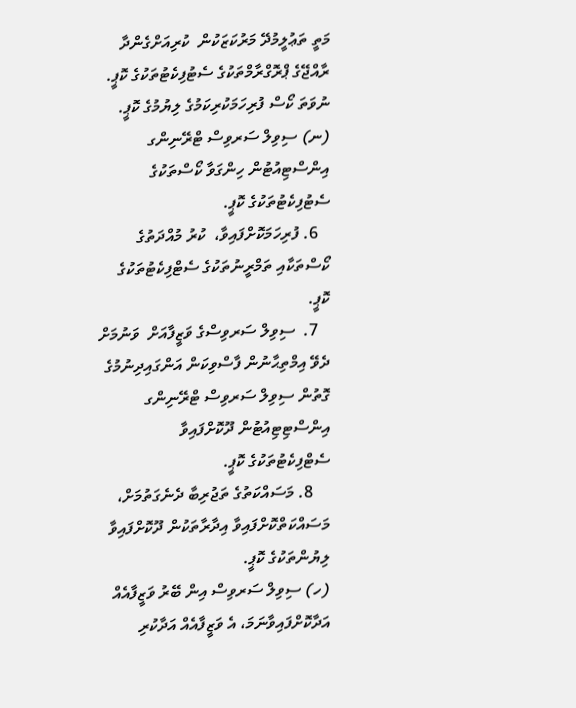މަތީ ތަޢުލީމުދޭ މަރުކަޒަކުން  ކުރިއަށްގެންދާ ރާއްޖޭގެ ޕްރޮގްރާމްތަކުގެ ސެޓުފިކެޓުތަކުގެ ކޮޕީ. ނުވަތަ ކޯސް ފުރިހަމަކުރިކަމުގެ ލިޔުމުގެ ކޮޕީ.
(ނ) ސިވިލް ސަރވިސް ޓްރޭނިންގ އިންސްޓިއުޓުން ހިންގަވާ ކޯސްތަކުގެ ސެޓުފިކެޓުތަކުގެ ކޮޕީ.
   6. ފުރިހަމަކޮށްފައިވާ،  ކުރު މުއްދަތުގެ ކޯސްތަކާއި ތަމްރީނުތަކުގެ ސެޓްފިކެޓުތަކުގެ ކޮޕީ.
   7.  ސިވިލް ސަރވިސްގެ ވަޒީފާއަށް  ވަނުމަށް ދެވޭ އިމްތިޙާނުން ފާސްވިކަން އަންގައިދިނުމުގެ ގޮތުން ސިވިލް ސަރވިސް ޓްރޭނިންގ އިންސްޓިޓިއުޓުން ދޫކޮށްފައިވާ ސެޓްފިކެޓުތަކުގެ ކޮޕީ.
    8. މަސައްކަތުގެ ތަޖުރިބާ ދެނެގަތުމަށް، މަސައްކަތްކޮށްފައިވާ އިދާރާތަކުން ދޫކޮށްފައިވާ ލިޔުންތަކުގެ ކޮޕީ.
(ހ) ސިވިލް ސަރވިސް އިން ބޭރު ވަޒީފާއެއް އަދާކޮށްފައިވާނަމަ، އެ ވަޒީފާއެއް އަދާކުރި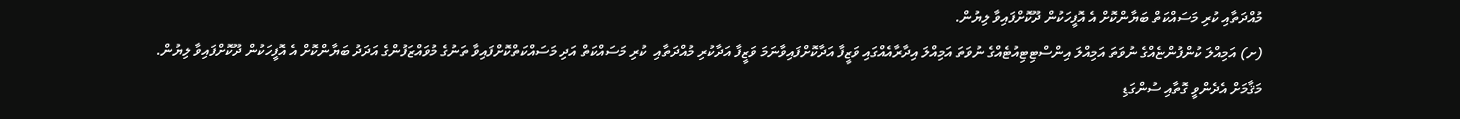މުއްދަތާއި ކުރި މަސައްކަތް ބަޔާންކޮށް އެ އޮފީހަކުން ދޫކޮށްފައިވާ ލިޔުން.
(ށ) އަމިއްލަ ކުންފުންޏެއްގެ ނުވަތަ އަމިއްލަ އިންސްޓިޓިއުޓެއްގެ ނުވަތަ އަމިއްލަ އިދާރާއެއްގައި ވަޒީފާ އަދާކޮށްފައިވާނަމަ ވަޒީފާ އަދާކުރި މުއްދަތާއި  ކުރި މަސައްކަތް އަދި މަސައްކަތްކޮށްފައިވާ ތަނުގެ މުވައްޒަފުންގެ އަދަދު ބަޔާންކޮށް އެ އޮފީހަކުން ދޫކޮށްފައިވާ ލިޔުން.
މަޤާމަށް އެދެންވީ ގޮތާއި ސުންގަޑި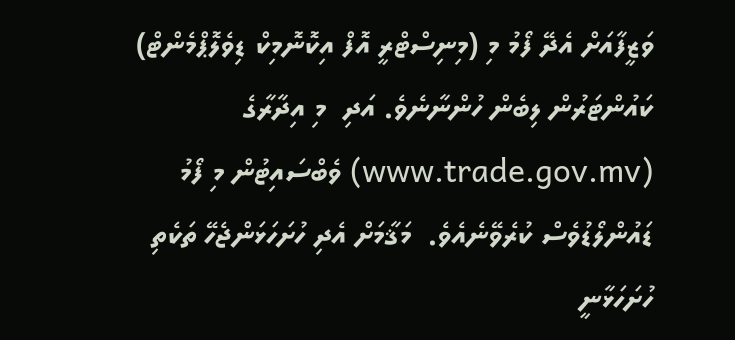ވަޒީފާއަށް އެދޭ ފޯމު މި (މިނިސްޓްރީ އޮފް އިކޮނޮމިކް ޑިވެލޮޕްމެންޓް) ކައުންޓަރުން ލިބެން ހުންނާނެވެ. އަދި  މި އިދާރާގެ  (www.trade.gov.mv) ވެބްސައިޓުން މި ފޯމު ޑައުންލޯޑުވެސް ކުރެވޭނެއެވެ.  މަޤާމަށް އެދި ހުށަހަޅަންޖެހޭ ތަކެތި ހުށަހަޅާނީ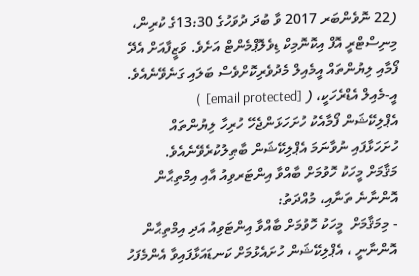(22 ނޮވެންބަރ 2017 ވާ ބުދަ ދުވަހުގެ 13:30ގެ ކުރިން، މިނިސްޓްރީ އޮފް އިކޮނޮމިކް ޑިވެލޮޕްމެންޓް އަށެވެ. ވަޒީފާއަށް އެދޭ ފޯމާއި ލިޔުންތައް އީމެއިލް މެދުވެރިކޮށްވެސް ބަލައި ގަނެވޭނެއެވެ.  އީ-މެއިލް އެޑްރެހަކީ، ( [email protected]  )
އެޕްލިކޭޝަން ފޯމާއެކު ހުށަހަޅަންޖެހޭ ހުރިހާ ލިޔުންތައް ހުށަހަޅާފައި ނުވާނަމަ އެޕްލިކޭޝަން ބާޠިލުކުރެވޭނެއެވެ.
މަޤާމަށް މީހަކު ހޮވުމަށް ބާއްވާ އިންޓަރވިއު އާއި އިމްތިޙާން އޮންނާނެ ތަނާއި، މުއްދަތު:
- މިމަޤާމަށް  މީހަކު ހޮވުމަށް ބާއްވާ އިންޓަވިއު އަދި އިމްތިޙާން އޮންނާނީ ، އެޕްލިކޭޝަން ހުށައެޅުމަށް ކަނޑައަޅާފައިވާ އެންމެފަހު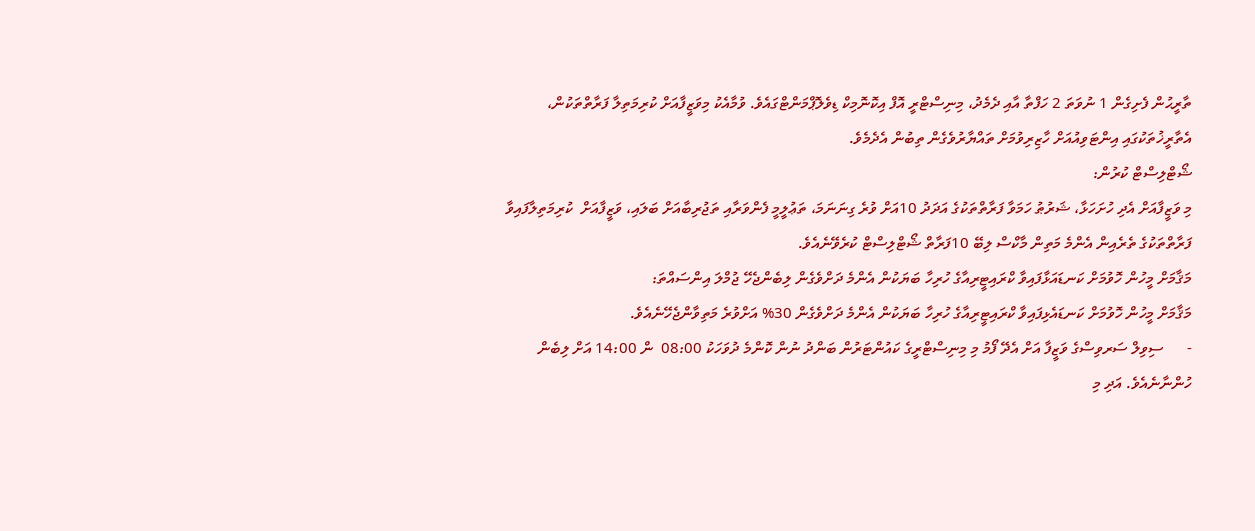ތާރީޙުން ފެށިގެން 1 ނުވަތަ 2 ހަފްތާ އާއި ދެމެދު، މިނިސްޓްރީ އޮފް އިކޮނޮމިކް ޑިވެލޮޕްމަންޓްގައެވެ. ވުމާއެކު މިވަޒީފާއަށް ކުރިމަތިލާ ފަރާތްތަކުން، އެތާރީޚުތަކުގައި އިންޓަވިއުއަށް ހާޒިރިވުމަށް ތައްޔާރުވެގެން ތިބުން އެދެމެވެ.
ޝޯޓްލިސްޓް ކުރުން:
މި ވަޒީފާއަށް އެދި ހުށަހަޅާ، ޝަރުޠު ހަމަވާ ފަރާތްތަކުގެ އަދަދު 10އަށް ވުރެ ގިނަނަމަ، ތަޢުލީމީ ފެންވަރާއި ތަޖުރިބާއަށް ބަލައި، ވަޒީފާއަށް  ކުރިމަތިލާފައިވާ  ފަރާތްތަކުގެ ތެރެއިން އެންމެ މަތިން މާކްސް ލިބޭ 10ފަރާތް ޝޯޓްލިސްޓް ކުރެވޭނެއެވެ.
މަޤާމަށް މީހުން ހޮވުމަށް ކަނޑައަޅާފައިވާ ކްރައިޓީރިއާގެ ހުރިހާ ބަޔަކުން އެންމެ ދަށްވެގެން ލިބެންޖެހޭ ޖުމްލަ އިންސައްތަ:
މަޤާމަށް މީހުން ހޮވުމަށް ކަނޑައެޅިފައިވާ ކްރައިޓީރިއާގެ ހުރިހާ ބަޔަކުން އެންމެ ދަށްވެގެން 30% އަށްވުރެ މަތިވާންޖެހޭނެއެވެ.
-      ސިވިލް ސަރވިސްގެ ވަޒީފާ އަށް އެދޭ ފޯމު މި މިނިސްޓްރީގެ ކައުންޓަރުން ބަންދު ނުން ކޮންމެ ދުވަހަކު 08:00  ން 14:00 އަށް ލިބެން ހުންނާނެއެވެ. އަދި މި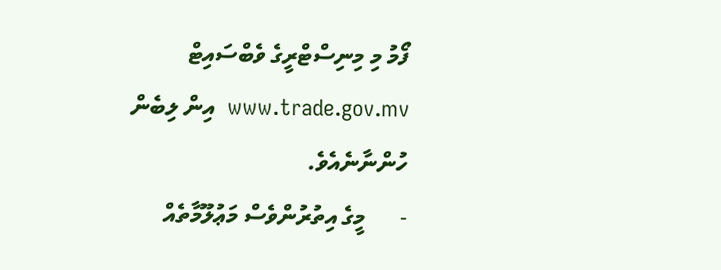ފޯމު މި މިނިސްޓްރީގެ ވެބްސައިޓް www.trade.gov.mv  އިން ލިބެން ހުންނާނެއެވެ.
-      މީގެ އިތުރުންވެސް މަޢުލޫމާތެއް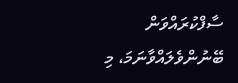ސާފްކުރައްވަން ބޭނުންވެލައްވާނަމަ، މި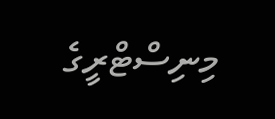މިނިސްޓްރީގެ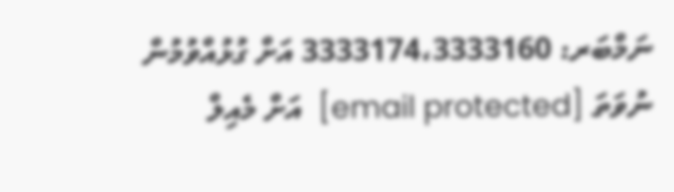ނަމްބަރ: 3333174،3333160 އަށް ގުޅުއްވުމުން ނުވަތަ [email protected]  އަށް މެއިލް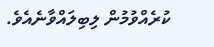ކުރެއްވުމުން ލިބިލައްވާނެއެވެ.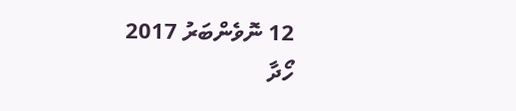12 ނޮވެންބަރު 2017
ހޯދާ